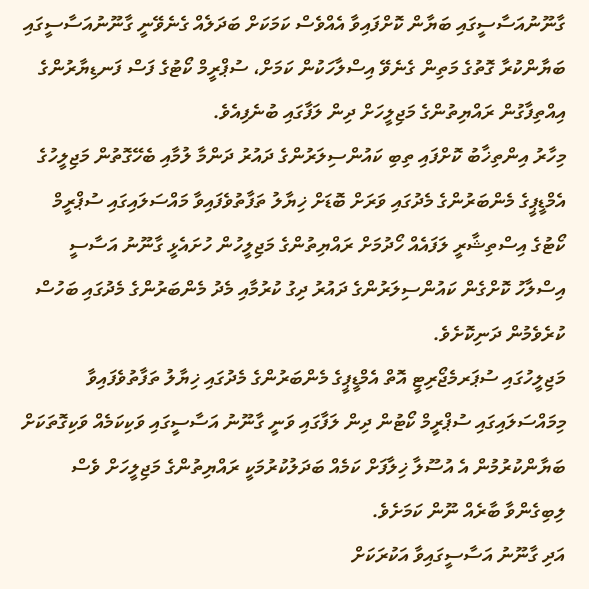ގާނޫނުއަސާސީގައި ބަޔާން ކޮށްފައިވާ އެއްވެސް ކަމަކަށް ބަދަލެއް ގެނެވޭނީ ގާނޫނުއަސާސީގައި ބަޔާންކުރާ ގޮތުގެ މަތިން ގެނެވޭ އިސްލާހަކުން ކަމަށް، ސުޕްރީމް ކޯޓުގެ ފަސް ފަނޑިޔާރުންގެ އިއްތިފާގުން ރައްޔިތުންގެ މަޖިލީހަށް ދިން ލަފާގައި ބުނެފިއެވެ.
މިހާރު އިންތިޚާބު ކޮށްފައި ތިބި ކައުންސިލަރުންގެ ދައުރު ދަންމާ ލުމާއި ބެހޭގޮތުން މަޖިލީހުގެ އެމްޑީޕީގެ މެންބަރުންގެ މެދުގައި ވަރަށް ބޮޑަށް ޚިޔާލު ތަފާތުވެފައިވާ މައްސަލައިގައި ސުޕްރީމް ކޯޓުގެ އިސްތިޝާރީ ލަފައެއް ހޯދުމަށް ރައްޔިތުންގެ މަޖިލީހުން ހުށައެޅީ ގާނޫނު އަސާސީ އިސްލާހު ކޮށްގެން ކައުންސިލަރުންގެ ދައުރު ދިގު ކުރުމާއި މެދު މެންބަރުންގެ މެދުގައި ބަހުސް ކުރެވެމުން ދަނިކޮށެވެ.
މަޖިލީހުގައި ސުޕަރމެޖޯރިޓީ އޮތް އެމްޑީޕީގެ މެންބަރުންގެ މެދުގައި ޚިޔާލު ތަފާތުވެފައިވާ މިމައްސަލައިގައި ސުޕްރީމް ކޯޓުން ދިން ލަފާގައި ވަނީ ގާނޫނު އަސާސީގައި ވަކިކަމެއް ވަކިގޮތަކަށް ބަޔާންކުރުމުން އެ އުސޫލާ ޚިލާފަށް ކަމެއް ބަދަލުކުރުމަކީ ރައްޔިތުންގެ މަޖިލީހަށް ވެސް ލިބިގެންވާ ބާރެއް ނޫން ކަމަށެވެ.
އަދި ގާނޫނު އަސާސީގައިވާ އަކުރަކަށް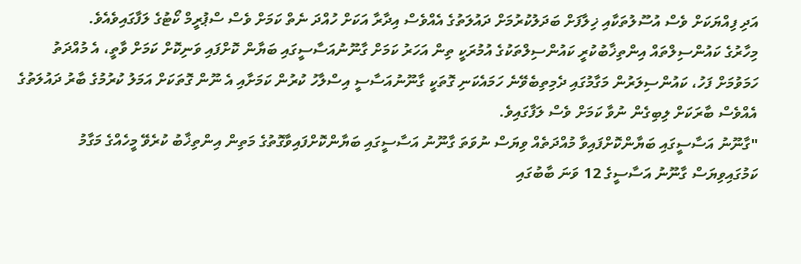އަދި ފިއްޔަކަށް ވެސް އުސޫލުތަކާއި ޚިލާފަށް ބަދަލުކުރުމަށް ދައުލަތުގެ އެއްވެސް އިދާރާ އަކަށް ހުއްދަ ނެތް ކަމަށް ވެސް ސްޕުރީމް ކޯޓުގެ ލަފާގައިވެއެވެ.
މިހާރުގެ ކައުންސިލްތައް އިންތިޚާބުކުރީ ކައުންސިލްތަކުގެ އުމުރަކީ ތިން އަހަރު ކަމަށް ގާނޫނުއަސާސީގައި ބަޔާން ކޮށްފައި ވަނިކޮށް ކަމަށް ވާތީ، އެ މުއްދަތު ހަމަވުމަށް ފަހު، ކައުންސިލަރުން މަގާމުގައި ދެމިތިބެވޭނެ ހަމައެކަނި ގޮތަކީ ގާނޫނުއަސާސީ އިސްލާހު ކުރުން ކަމަށާއި އެ ނޫން ގޮތަކަށް އަމަލު ކުރުމުގެ ބާރު ދައުލަތުގެ އެއްވެސް ބާރަކަށް ލިބިގެން ނުވާ ކަމަށް ވެސް ލަފާގައިވެ.
"ގާނޫނު އަސާސީގައި ބަޔާންކޮށްފައިވާ މުއްދަތެއް ވިޔަސް ނުވަތަ ގާނޫނު އަސާސީގައި ބަޔާންކޮށްފައިވާގޮތުގެ މަތިން އިންތިޚާބު ކުރެވޭ މީހެއްގެ މަގާމު ކަމުގައިވިޔަސް ގާނޫނު އަސާސީގެ 12 ވަނަ ބާބުގައި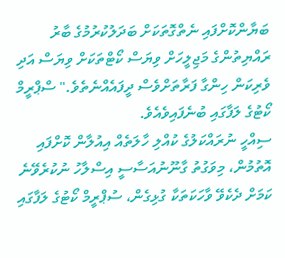ބަޔާންކޮށްފައި ނެތްގޮތަކަށް ބަދަލުކުރުމުގެ ބާރު ރައްޔިތުންގެ މަޖިލީހަށް ވިޔަސް ކޯޓްތަކަށް ވިޔަސް އަދި ވެރިކަން ހިންގާ ފަރާތަށްވެސް ދީފައެއްނެތެވެ." ސްޕްރީމް ކޯޓުގެ ލަފާގައި ބުނެފައިވެއެވެ.
ސިއްހީ ނުރައްކަލުގެ ކުއްލި ހާލަތެއް އިއުލާން ކޮށްފައި އޮތުމުން، މިވަގުތު ގާނޫނުއަސާސީ އިސްލާހު ނުކުރެވޭނެ ކަމަށް ދެކެވޭ ވާހަކަތަކާ ގުޅިގެން، ސުޕްރީމް ކޯޓުގެ ލަފާގައި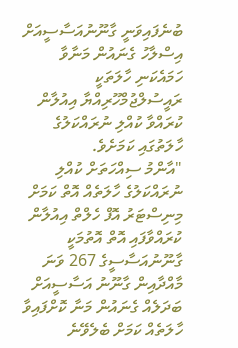ބުނެފައިވަނީ ގާނޫނުއަސާސީއަށް އިސްލާހު ގެނައުން މަނާވާ ހަމައެކަނި ހާލަތަކީ ރައީސުލްޖުމްހޫރިއްޔާ އިއުލާން ކުރައްވާ ކުއްލި ނުރައްކަލުގެ ހާލަތުގައި ކަމަށެވެ.
"އާންމު ސިއްހަތަށް ކުއްލި ނުރައްކަލުގެ ހާލަތެއް އޮތް ކަމަށް މިނިސްޓަރު އޮފް ހެލްތް އިއުލާން ކުރައްވާފައި އޮތް އޮތުމަކީ ގާނޫނުއަސާސީގެ 267 ވަނަ މާއްދާއިން ގާނޫނު އަސާސީއަށް ބަދަލެއް ގެނައުން މަނާ ކޮށްފައިވާ ހާލަތެއް ކަމަށް ބެލެވޭނެ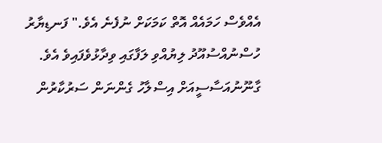އެއްވެސް ހަމައެއް އޮތް ކަމަކަށް ނުފެނެ އެވެ." ފަނޑިޔާރު ހުސްނުއްސުއޫދު ލިޔުއްވި ލަފާގައި ވިދާޅުވެފައިވެ އެވެ.
ގާނޫނުއަސާސީއަށް އިސްލާހު ގެންނަން ސަރުކާރުން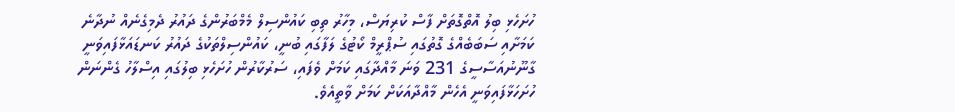ހުށަހެޅި ބިލު އޮތްގޮތަށް ފާސް ކުރިޔަސް، މިހާރު ތިބި ކައުންސިލް މެމްބަރުންގެ ދައުރު ދެމިގެނެއް ނުދާނެ ކަމަށާއި ސަބަބެއްގެ ގޮތުގައި ސުޕްރީމް ކޯޓުގެ ލަފާގައި ބުނީ، ކައުންސިލްތަކުގެ ދައުރު ކަނޑައަޅާފައިވަނީ ގާނޫނުއަސާސީގެ 231 ވަނަ މާއްދާގައި ކަމަށް ވެފައި، ސަރުކާރުން ހުށަހެޅި ބިލުގައި އިސްލާހު ގެންނަން ހުށަހަޅާފައިވަނީ އެހެން މާއްދާއަކަށް ކަމަށް ވާތީއެވެ.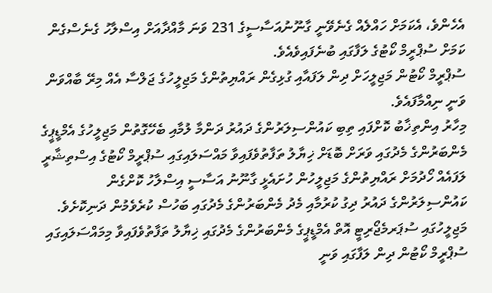އެހެންވެ، އެކަމަށް ހައްލެއް ގެނެވޭނީ ގާނޫނުއަސާސީގެ 231 ވަނަ މާއްދާއަށް އިސްލާހު ގެނެސްގެން ކަމަށް ސުޕްރީމް ކޯޓުގެ ލަފާގައި ބުނެފައިވެއެވެ.
ސުޕްރީމް ކޯޓުން މަޖިލީހަށް ދިން ލަފައާއި ގުޅިގެން ރައްޔިތުންގެ މަޖިލީހުގެ ޖަލްސާ އެއް މިރޭ ބާއްވަން ވަނީ ނިއްމާފައެވެ.
މިހާރު އިންތިޚާބު ކޮށްފައި ތިބި ކައުންސިލަރުންގެ ދައުރު ދަންމާ ލުމާއި ބެހޭގޮތުން މަޖިލީހުގެ އެމްޑީޕީގެ މެންބަރުންގެ މެދުގައި ވަރަށް ބޮޑަށް ޚިޔާލު ތަފާތުވެފައިވާ މައްސަލައިގައި ސުޕްރީމް ކޯޓުގެ އިސްތިޝާރީ ލަފައެއް ހޯދުމަށް ރައްޔިތުންގެ މަޖިލީހުން ހުށައެޅީ ގާނޫނު އަސާސީ އިސްލާހު ކޮށްގެން ކައުންސިލަރުންގެ ދައުރު ދިގު ކުރުމާއި މެދު މެންބަރުންގެ މެދުގައި ބަހުސް ކުރެވެމުން ދަނިކޮށެވެ.
މަޖިލީހުގައި ސުޕަރމެޖޯރިޓީ އޮތް އެމްޑީޕީގެ މެންބަރުންގެ މެދުގައި ޚިޔާލު ތަފާތުވެފައިވާ މިމައްސަލައިގައި ސުޕްރީމް ކޯޓުން ދިން ލަފާގައި ވަނީ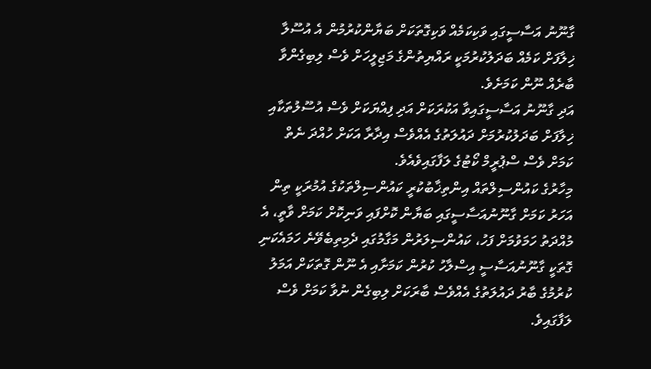ގާނޫނު އަސާސީގައި ވަކިކަމެއް ވަކިގޮތަކަށް ބަޔާންކުރުމުން އެ އުސޫލާ ޚިލާފަށް ކަމެއް ބަދަލުކުރުމަކީ ރައްޔިތުންގެ މަޖިލީހަށް ވެސް ލިބިގެންވާ ބާރެއް ނޫން ކަމަށެވެ.
އަދި ގާނޫނު އަސާސީގައިވާ އަކުރަކަށް އަދި ފިއްޔަކަށް ވެސް އުސޫލުތަކާއި ޚިލާފަށް ބަދަލުކުރުމަށް ދައުލަތުގެ އެއްވެސް އިދާރާ އަކަށް ހުއްދަ ނެތް ކަމަށް ވެސް ސްޕުރީމް ކޯޓުގެ ލަފާގައިވެއެވެ.
މިހާރުގެ ކައުންސިލްތައް އިންތިޚާބުކުރީ ކައުންސިލްތަކުގެ އުމުރަކީ ތިން އަހަރު ކަމަށް ގާނޫނުއަސާސީގައި ބަޔާން ކޮށްފައި ވަނިކޮށް ކަމަށް ވާތީ، އެ މުއްދަތު ހަމަވުމަށް ފަހު، ކައުންސިލަރުން މަގާމުގައި ދެމިތިބެވޭނެ ހަމައެކަނި ގޮތަކީ ގާނޫނުއަސާސީ އިސްލާހު ކުރުން ކަމަށާއި އެ ނޫން ގޮތަކަށް އަމަލު ކުރުމުގެ ބާރު ދައުލަތުގެ އެއްވެސް ބާރަކަށް ލިބިގެން ނުވާ ކަމަށް ވެސް ލަފާގައިވެ.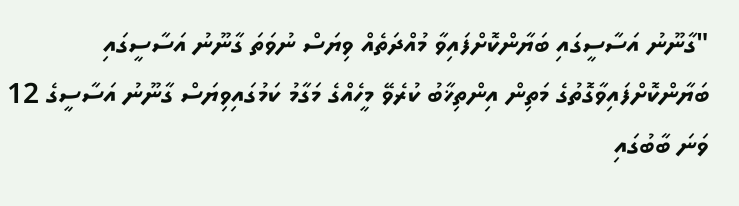"ގާނޫނު އަސާސީގައި ބަޔާންކޮށްފައިވާ މުއްދަތެއް ވިޔަސް ނުވަތަ ގާނޫނު އަސާސީގައި ބަޔާންކޮށްފައިވާގޮތުގެ މަތިން އިންތިޚާބު ކުރެވޭ މީހެއްގެ މަގާމު ކަމުގައިވިޔަސް ގާނޫނު އަސާސީގެ 12 ވަނަ ބާބުގައި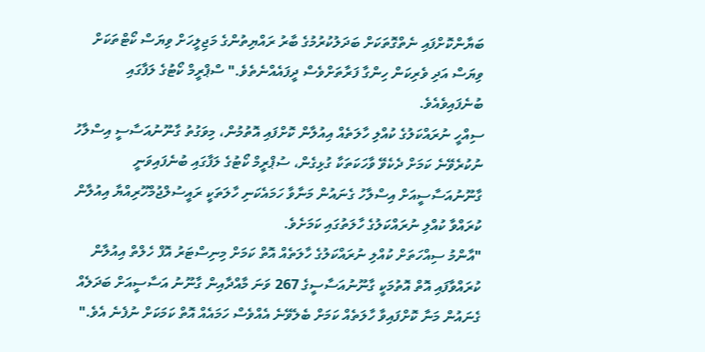ބަޔާންކޮށްފައި ނެތްގޮތަކަށް ބަދަލުކުރުމުގެ ބާރު ރައްޔިތުންގެ މަޖިލީހަށް ވިޔަސް ކޯޓްތަކަށް ވިޔަސް އަދި ވެރިކަން ހިންގާ ފަރާތަށްވެސް ދީފައެއްނެތެވެ." ސްޕްރީމް ކޯޓުގެ ލަފާގައި ބުނެފައިވެއެވެ.
ސިއްހީ ނުރައްކަލުގެ ކުއްލި ހާލަތެއް އިއުލާން ކޮށްފައި އޮތުމުން، މިވަގުތު ގާނޫނުއަސާސީ އިސްލާހު ނުކުރެވޭނެ ކަމަށް ދެކެވޭ ވާހަކަތަކާ ގުޅިގެން، ސުޕްރީމް ކޯޓުގެ ލަފާގައި ބުނެފައިވަނީ ގާނޫނުއަސާސީއަށް އިސްލާހު ގެނައުން މަނާވާ ހަމައެކަނި ހާލަތަކީ ރައީސުލްޖުމްހޫރިއްޔާ އިއުލާން ކުރައްވާ ކުއްލި ނުރައްކަލުގެ ހާލަތުގައި ކަމަށެވެ.
"އާންމު ސިއްހަތަށް ކުއްލި ނުރައްކަލުގެ ހާލަތެއް އޮތް ކަމަށް މިނިސްޓަރު އޮފް ހެލްތް އިއުލާން ކުރައްވާފައި އޮތް އޮތުމަކީ ގާނޫނުއަސާސީގެ 267 ވަނަ މާއްދާއިން ގާނޫނު އަސާސީއަށް ބަދަލެއް ގެނައުން މަނާ ކޮށްފައިވާ ހާލަތެއް ކަމަށް ބެލެވޭނެ އެއްވެސް ހަމައެއް އޮތް ކަމަކަށް ނުފެނެ އެވެ."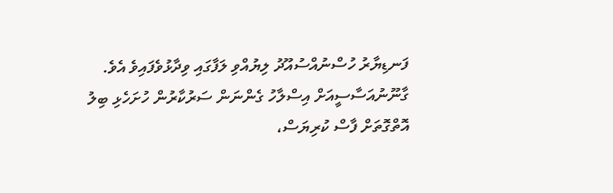ފަނޑިޔާރު ހުސްނުއްސުއޫދު ލިޔުއްވި ލަފާގައި ވިދާޅުވެފައިވެ އެވެ.
ގާނޫނުއަސާސީއަށް އިސްލާހު ގެންނަން ސަރުކާރުން ހުށަހެޅި ބިލު އޮތްގޮތަށް ފާސް ކުރިޔަސް،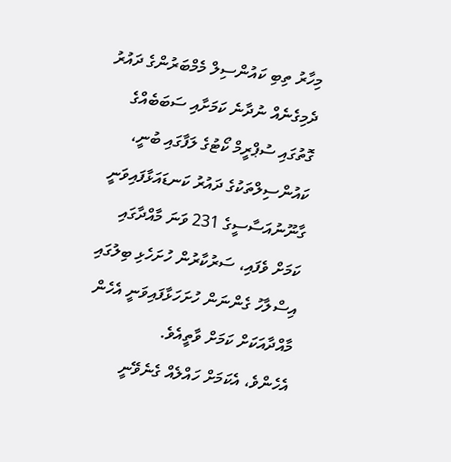މިހާރު ތިބި ކައުންސިލް މެމްބަރުންގެ ދައުރު ދެމިގެނެއް ނުދާނެ ކަމަށާއި ސަބަބެއްގެ ގޮތުގައި ސުޕްރީމް ކޯޓުގެ ލަފާގައި ބުނީ، ކައުންސިލްތަކުގެ ދައުރު ކަނޑައަޅާފައިވަނީ ގާނޫނުއަސާސީގެ 231 ވަނަ މާއްދާގައި ކަމަށް ވެފައި، ސަރުކާރުން ހުށަހެޅި ބިލުގައި އިސްލާހު ގެންނަން ހުށަހަޅާފައިވަނީ އެހެން މާއްދާއަކަށް ކަމަށް ވާތީއެވެ.
އެހެންވެ، އެކަމަށް ހައްލެއް ގެނެވޭނީ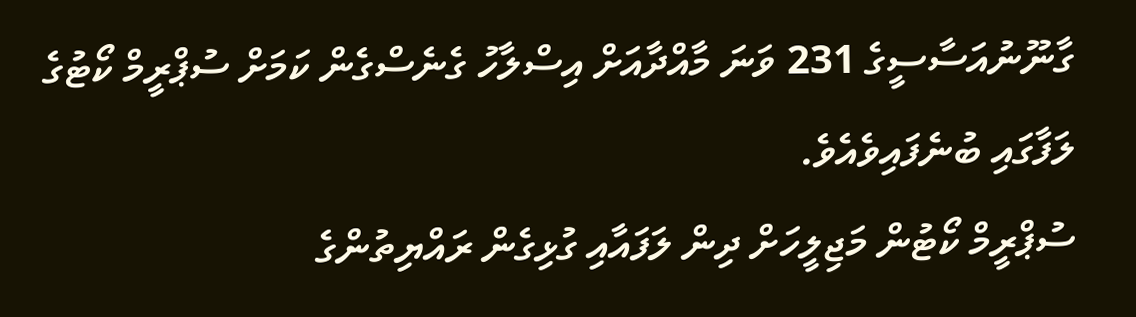ގާނޫނުއަސާސީގެ 231 ވަނަ މާއްދާއަށް އިސްލާހު ގެނެސްގެން ކަމަށް ސުޕްރީމް ކޯޓުގެ ލަފާގައި ބުނެފައިވެއެވެ.
ސުޕްރީމް ކޯޓުން މަޖިލީހަށް ދިން ލަފައާއި ގުޅިގެން ރައްޔިތުންގެ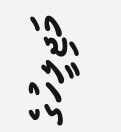މަޖިލީހުގެ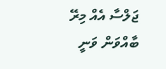ޖަލްސާ އެއް މިރޭ ބާއްވަން ވަނީ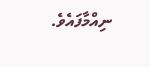ނިއްމާފައެވެ.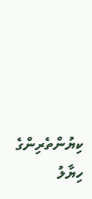ކިޔުންތެރިންގެ ހިޔާލު